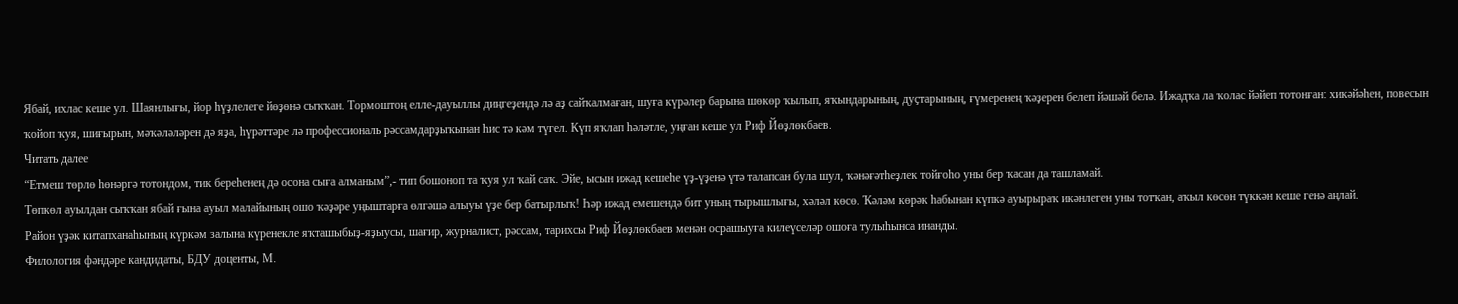Ябай, ихлас кеше ул. Шаянлығы, йор һүҙлелеге йөҙөнә сыҡҡан. Тормоштоң елле-дауыллы диңгеҙендә лә аҙ сайҡалмаған, шуға күрәлер барына шөкөр ҡылып, яҡындарының, дуҫтарының, ғүмеренең ҡәҙерен белеп йәшәй белә. Ижадҡа ла ҡолас йәйеп тотонған: хикәйәһен, повесын ҡойоп ҡуя, шиғырын, мәҡәләләрен дә яҙа, һүрәттәре лә профессиональ рәссамдарҙыҡынан һис тә кәм түгел. Күп яҡлап һәләтле, уңған кеше ул Риф Йөҙлөкбаев.
Читать далее
“Етмеш төрлө һөнәргә тотондом, тик береһенең дә осона сыға алманым”,- тип бошоноп та ҡуя ул ҡай саҡ. Эйе, ысын ижад кешеһе үҙ-үҙенә үтә талапсан була шул, ҡәнәғәтһеҙлек тойғоһо уны бер ҡасан да ташламай.
Төпкөл ауылдан сыҡҡан ябай ғына ауыл малайының ошо ҡәҙәре уңыштарға өлгәшә алыуы үҙе бер батырлыҡ! Һәр ижад емешендә бит уның тырышлығы, хәләл көсө. Ҡәләм көрәк һабынан күпкә ауырыраҡ икәнлеген уны тотҡан, аҡыл көсөн түккән кеше генә аңлай.
Район үҙәк китапханаһының күркәм залына күренекле яҡташыбыҙ-яҙыусы, шағир, журналист, рәссам, тарихсы Риф Йөҙлөкбаев менән осрашыуға килеүселәр ошоға тулыһынса инанды.
Филология фәндәре кандидаты, БДУ доценты, М.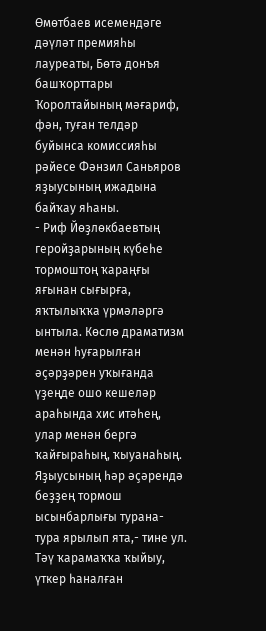Өмөтбаев исемендәге дәүләт премияһы лауреаты, Бөтә донъя башҡорттары Ҡоролтайының мәғариф, фән, туған телдәр буйынса комиссияһы рәйесе Фәнзил Саньяров яҙыусының ижадына байҡау яһаны.
- Риф Йөҙлөкбаевтың геройҙарының күбеһе тормоштоң ҡараңғы яғынан сығырға, яҡтылыҡҡа үрмәләргә ынтыла. Көслө драматизм менән һуғарылған әҫәрҙәрен уҡығанда үҙеңде ошо кешеләр араһында хис итәһең, улар менән бергә ҡайғыраһың, ҡыуанаһың. Яҙыусының һәр әҫәрендә беҙҙең тормош ысынбарлығы турана-тура ярылып ята,- тине ул.
Тәү ҡарамаҡҡа ҡыйыу, үткер һаналған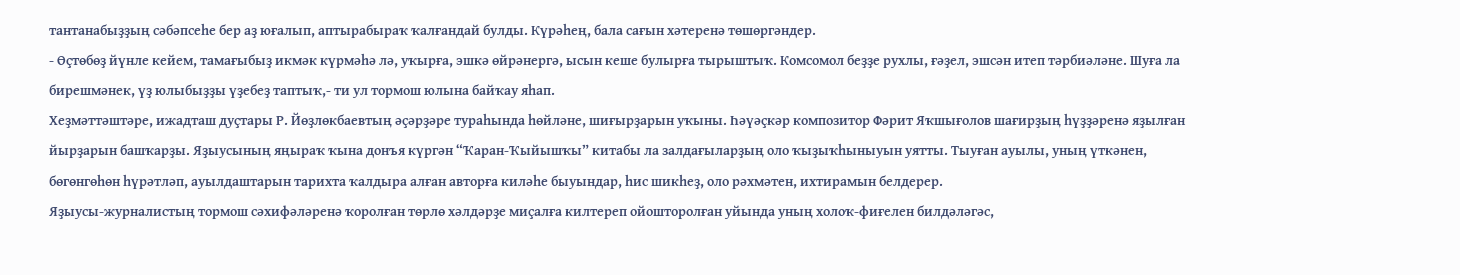тантанабыҙҙың сәбәпсеһе бер аҙ юғалып, аптырабыраҡ ҡалғандай булды. Күрәһең, бала сағын хәтеренә төшөргәндер.
- Өҫтөбөҙ йүнле кейем, тамағыбыҙ икмәк күрмәһә лә, уҡырға, эшкә өйрәнергә, ысын кеше булырға тырыштыҡ. Комсомол беҙҙе рухлы, ғәҙел, эшсән итеп тәрбиәләне. Шуға ла бирешмәнек, үҙ юлыбыҙҙы үҙебеҙ таптыҡ,- ти ул тормош юлына байҡау яһап.
Хеҙмәттәштәре, ижадташ дуҫтары Р. Йөҙлөкбаевтың әҫәрҙәре тураһында һөйләне, шиғырҙарын уҡыны. Һәүәҫкәр композитор Фәрит Яҡшығолов шағирҙың һүҙҙәренә яҙылған йырҙарын башҡарҙы. Яҙыусының яңыраҡ ҡына донъя күргән “Ҡаран-Ҡыйышҡы” китабы ла залдағыларҙың оло ҡыҙыҡһыныуын уятты. Тыуған ауылы, уның үткәнен, бөгөнгөһөн һүрәтләп, ауылдаштарын тарихта ҡалдыра алған авторға киләһе быуындар, һис шикһеҙ, оло рәхмәтен, ихтирамын белдерер.
Яҙыусы-журналистың тормош сәхифәләренә ҡоролған төрлө хәлдәрҙе миҫалға килтереп ойошторолған уйында уның холоҡ-фиғелен билдәләгәс,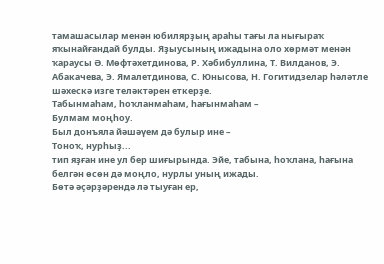тамашасылар менән юбилярҙың араһы тағы ла нығыраҡ яҡынайғандай булды. Яҙыусының ижадына оло хөрмәт менән ҡараусы Ә. Мөфтәхетдинова, Р. Хәбибуллина, Т. Вилданов, Э. Абакачева, Э. Ямалетдинова, С. Юнысова, Н. Гогитидзелар һәләтле шәхескә изге теләктәрен еткерҙе.
Табынмаһам, һоҡланмаһам, һағынмаһам –
Булмам моңһоу.
Был донъяла йәшәүем дә булыр ине –
Тоноҡ, нурһыҙ...
тип яҙған ине ул бер шиғырында. Эйе, табына, һоҡлана, һағына белгән өсөн дә моңло, нурлы уның ижады.
Бөтә әҫәрҙәрендә лә тыуған ер,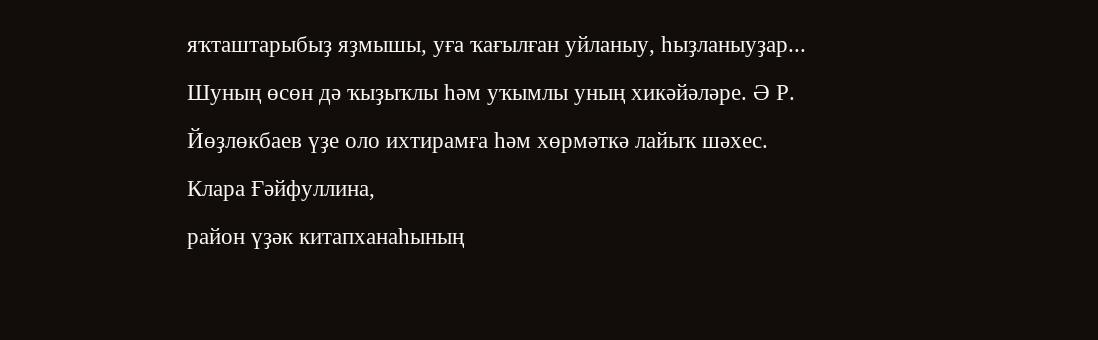яҡташтарыбыҙ яҙмышы, уға ҡағылған уйланыу, һыҙланыуҙар... Шуның өсөн дә ҡыҙыҡлы һәм уҡымлы уның хикәйәләре. Ә Р. Йөҙлөкбаев үҙе оло ихтирамға һәм хөрмәткә лайыҡ шәхес.
Клара Ғәйфуллина,
район үҙәк китапханаһының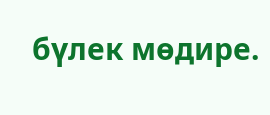бүлек мөдире.